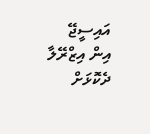އައިސީޖޭ އިން އިޒްރޭލާ ދެކޮޅަށް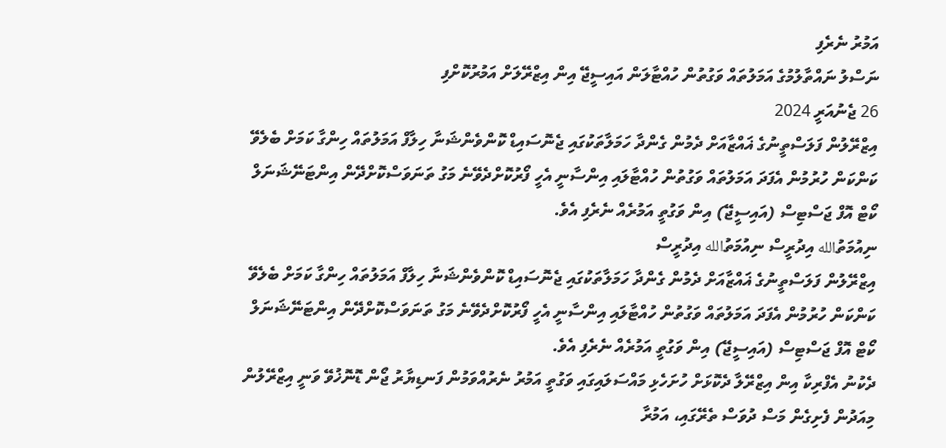އަމުރު ނެރެފި
ނަސްލު ނައްތާލުމުގެ އަމަލުތައް ވަގުތުން ހުއްޓާލަން އައިސީޖޭ އިން އިޒްރޭލަށް އަމުރުކޮށްފި
26 ޖެނުއަރީ 2024
އިޒްރޭލުން ފަލަސްތީނުގެ ޣައްޒާއަށް ދެމުން ގެންދާ ހަމަލާތަކުގައި ޖެނޮސައިޑް ކޮންވެންޝަނާ ހިލާފް އަމަލުތައް ހިންގާ ކަމަށް ބެލެވޭ ކަންކަން ހުރުމުން އެފަދަ އަމަލުތައް ވަގުތުން ހުއްޓާލައި އިންސާނީ އެހީ ފޯރުކޮށްދެވޭނެ މަގު ތަނަވަސްކޮށްދޭން އިންޓަނޭޝަނަލް ކޯޓް އޮފް ޖަސްޓިސް (އައިސީޖޭ) އިން ވަގުތީ އަމުރެއް ނެރެފި އެވެ.
ނިއުމަތުالله އިދުރީސް ނިއުމަތުالله އިދުރީސް
އިޒްރޭލުން ފަލަސްތީނުގެ ޣައްޒާއަށް ދެމުން ގެންދާ ހަމަލާތަކުގައި ޖެނޮސައިޑް ކޮންވެންޝަނާ ހިލާފް އަމަލުތައް ހިންގާ ކަމަށް ބެލެވޭ ކަންކަން ހުރުމުން އެފަދަ އަމަލުތައް ވަގުތުން ހުއްޓާލައި އިންސާނީ އެހީ ފޯރުކޮށްދެވޭނެ މަގު ތަނަވަސްކޮށްދޭން އިންޓަނޭޝަނަލް ކޯޓް އޮފް ޖަސްޓިސް (އައިސީޖޭ) އިން ވަގުތީ އަމުރެއް ނެރެފި އެވެ.
ދެކުނު އެފްރިކާ އިން އިޒްރޭލާ ދެކޮޅަށް ހުށަހެޅި މައްސަލައިގައި ވަގުތީ އަމުރު ނެރުއްވަމުން ފަނޑިޔާރު ޖޯން ޑޮނޮޚުވޭ ވަނީ އިޒްރޭލުން މިއަދުން ފެށިގެން މަސް ދުވަސް ތެރޭގައި، އަމުރާ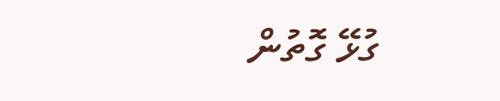ގުޅޭ ގޮތުން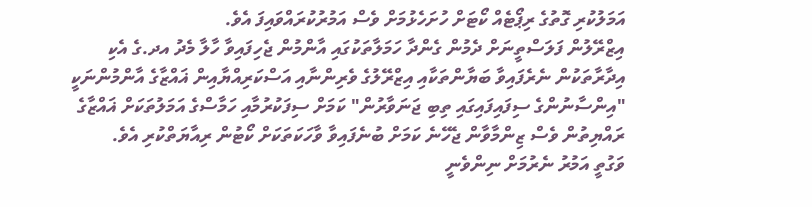އަމަލުކުރި ގޮތުގެ ރިޕޯޓެއް ކޯޓަށް ހުށަހެޅުމަށް ވެސް އަމުރުކުރައްވައިފަ އެވެ.
އިޒްރޭލުން ފަލަސްތީނަށް ދެމުން ގެންދާ ހަމަލާތަކުގައި އާންމުން ޖެހިފައިވާ ހާލާ މެދު އދ.ގެ އެކި އިދާރާތަކުން ނެރެފައިވާ ބަޔާންތަކާއި އިޒްރޭލުގެ ވެރިންނާއި އަސްކަރިއްޔާއިން ޣައްޒާގެ އާންމުންނަކީ "އިންސާނުންގެ ސިފައިފައިގައި ތިބި ޖަނަވާރުން" ކަމަށް ސިފަކުރުމާއި ހަމާސްގެ އަމަލުތަކަށް ޣައްޒާގެ ރައްޔިތުން ވެސް ޒިންމާވާން ޖެހޭނެ ކަމަށް ބުނެފައިވާ ވާހަކަތަކަށް ކޯޓުން ރިއާޔަތްކުރި އެވެ.
ވަގުތީ އަމުރު ނެރުމަށް ނިންވެނީ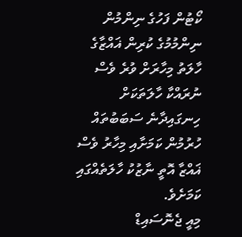ކޯޓުން ފަހުގެ ނިންމުން ނިންމުމުގެ ކުރިން ޣައްޒާގެ ހާލަތު މިހާރަށް ވުރެ ވެސް ނުރައްކާ ހާލަތަކަށް ހިނގައިދާނެ ސަބަބުތައް ހުރުމުން ކަމަށާއި މިހާރު ވެސް ޣައްޒާ އޮތީ ނާޒުކު ހާލަތެއްގައި ކަމަށެވެ.
މިއީ ޖެނޮސައިޑް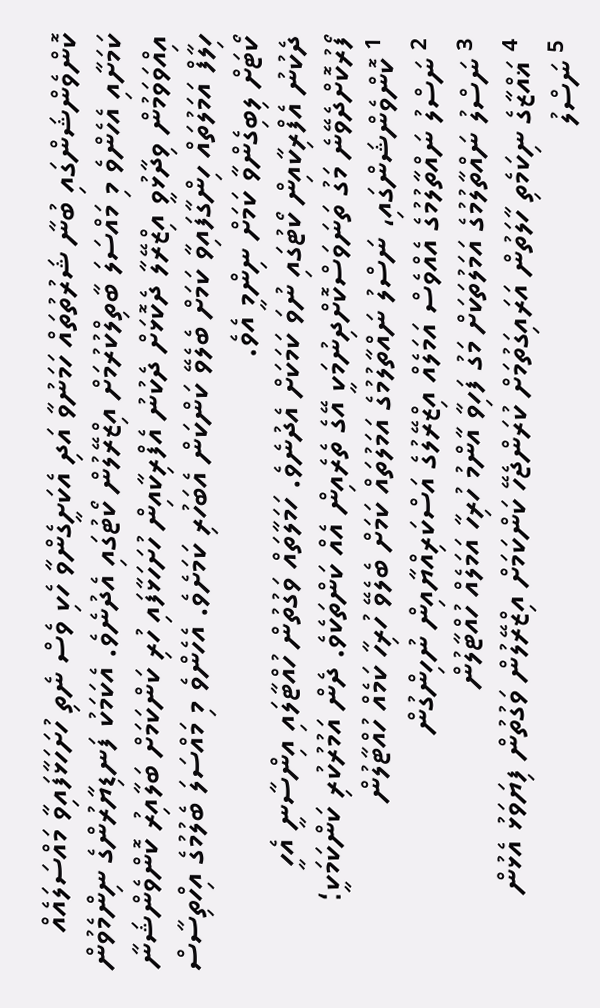ކޮންވެންޝަންގައި ބުނާ ޝަރުތުތައް ހަމަނުވާ އަދި އެކަށީގެންވާ ހެކި ވެސް ނެތި ހުށަހަޅާފައިވާ މައްސަލައެއް ކަމަށާއި އެހެންވެ މި މައްސަލަ ބާތިލްކުރުމަށް އިޒްރޭލުން ކޯޓުގައި އެދުނެވެ. އެކަމަކު ފަނޑިޔާރުންގެ ނިންމެވުން އިއްވަވަމުން ވިދާޅުވީ އިޒްރޭލާ ދެކޮޅަށް ދެކުނު އެފްރިކާއިން ހުށަހަޅާފައި ހުރި ކަންކަމަށް ބަލާއިރު ކޮންވެންޝަނާ ހިލާފް އަމަލުތައް ހިންގާފައިވާ ކަމަށް ބެލެވޭ ކަންކަން އެބަހުރި ކަމަށެވެ. އެހެންވެ މި މައްސަލަ ބެލުމުގެ އިހްތިސާސް ކޯޓަށް ލިބިގެންވާ ކަމަށް ނިންމީ އެވެ.
ދެކުނު އެފްރިކާއިން ކޯޓުގައި ނުވަ ކަމަކަށް އެދުނެވެ. ހަމަލާތައް ވަގުތުން ހުއްޓާލައި އިންސާނީ އެހީ ފޯރުކޮށްދެވޭނެ މަގު ތަނަވަސްކޮށްދިނުމަކީ އޭގެ ތެރެއިން އެއް ކަންތަކެވެ. ދެން އަމުރުކުރި ކަންކަމަކީ؛
¹ ކޮންވެންޝަންގައި، ނަސްލު ނައްތާލުމުގެ އަމަލުތައް ކަމަށް ބެލެވޭ ހުރިހާ ކަމެއް ހުއްޓާލުން
² ނަސްލު ނައްތާލުމުގެ އެއްވެސް އަމަލެއް އިޒްރޭލުގެ އަސްކަރިއްޔާއިން ނުހިންގުން
³ ނަސްލު ނައްތާލުމުގެ އަމަލުތަކަށް މަގު ފަހިވާ އާންމު ހުރިހާ އަމަލެއް ހުއްޓާލުން
⁴ ޣައްޒާގެ ނިކަމެތި ހާލަތުން އަރައިގަތުމަށް ކުރަންޖެހޭ ކަންކަމަށް އިޒްރޭލުން ވަގުތުން ފިޔަވަޅު އެޅުން
⁵ ނަސްލު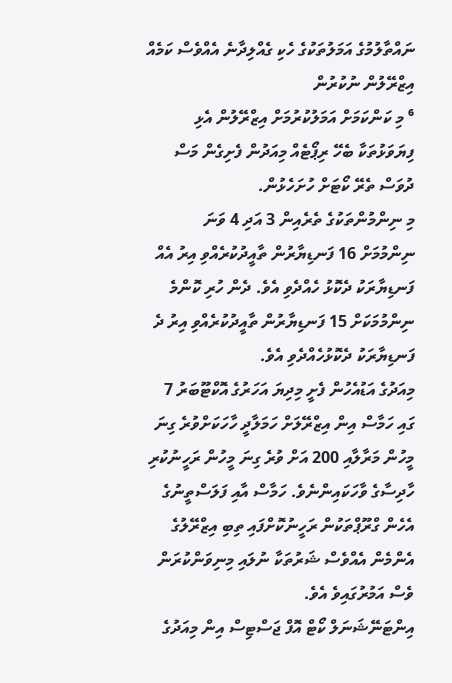ނައްތާލުމުގެ އަމަލުތަކުގެ ހެކި ގެއްލިދާނެ އެއްވެސް ކަމެއް އިޒްރޭލުން ނުކުރުން
⁶ މި ކަންކަމަށް އަމަލުކުރުމަށް އިޒްރޭލުން އެޅި ފިޔަވަޅުތަކާ ބެހޭ ރިޕޯޓެއް މިއަދުން ފެށިގެން މަސް ދުވަސް ތެރޭ ކޯޓަށް ހުށަހެޅުން.
މި ނިންމުންތަކުގެ ތެރެއިން 3 އަދި 4 ވަނަ ނިންމުމަށް 16 ފަނޑިޔާރުން ތާއީދުކުރެއްވި އިރު އެއް ފަނޑިޔާރަކު ދެކޮޅު ހެއްދެވި އެވެ. ދެން ހުރި ކޮންމެ ނިންމުމަކަށް 15 ފަނޑިޔާރުން ތާއީދުކުރެއްވި އިރު ދެ ފަނޑިޔާރަކު ދެކޮޅުހެއްދެވި އެވެ.
މިއަދުގެ އަޑުއެހުން ފެށީ މިދިޔަ އަހަރުގެ އޮކްޓޫބަރު 7 ގައި ހަމާސް އިން އިޒްރޭލަށް ހަމަލާދީ ހާހަކަށްވުރެ ގިނަ މީހުން މަރާލާއި 200 އަށް ވުރެ ގިނަ މީހުން ރަހީނުކުރި ހާދިސާގެ ވާހަކައިންނެވެ. ހަމާސް އާއި ފަލަސްތީނުގެ އެހެން ގްރޫޕްތަކުން ރަހީނުކޮށްފައި ތިބި އިޒްރޭލުގެ އެންމެން އެއްވެސް ޝަރުތަކާ ނުލައި މިނިވަންކުރަން ވެސް އަމުރުގައިވެ އެވެ.
އިންޓަނޭޝަނަލް ކޯޓް އޮފް ޖަސްޓިސް އިން މިއަދުގެ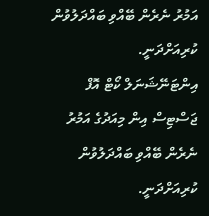އަމުރު ނެރެން ބޭއްވި ބައްދަލުވުން ކުރިއަށްދަނީ.
އިންޓަނޭޝަނަލް ކޯޓް އޮފް ޖަސްޓިސް އިން މިއަދުގެ އަމުރު ނެރެން ބޭއްވި ބައްދަލުވުން ކުރިއަށްދަނީ.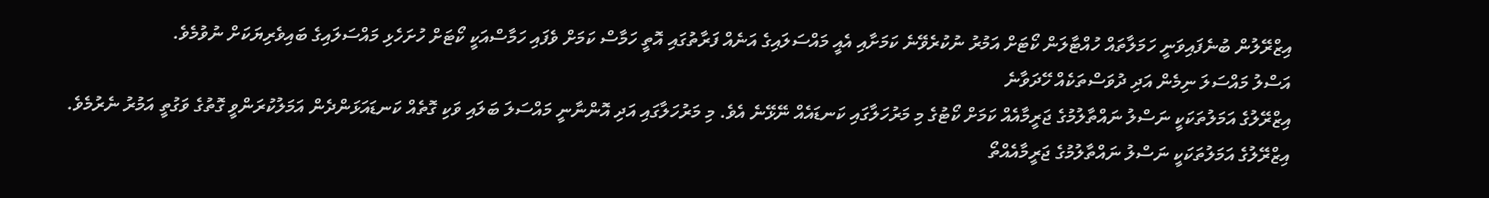އިޒްރޭލުން ބުނެފައިވަނީ ހަމަލާތައް ހުއްޓާލަން ކޯޓަށް އަމުރު ނުކުރެވޭނެ ކަމަށާއި އެއީ މައްސަލައިގެ އަނެއް ފަރާތުގައި އޮތީ ހަމާސް ކަމަށް ވެފައި ހަމާސްއަކީ ކޯޓަށް ހުށަހެޅި މައްސަލައިގެ ބައިވެރިޔަކަށް ނުވުމެވެ.
އަސްލު މައްސަލަ ނިމެން އަދި ދުވަސްތަކެއް ހޭދަވާނެ
އިޒްރޭލުގެ އަމަލުތަކަކީ ނަސްލު ނައްތާލުމުގެ ޖަރީމާއެއް ކަމަށް ކޯޓުގެ މި މަރުހަލާގައި ކަނޑައެއް ނޭޅޭނެ އެވެ. މި މަރުހަލާގައި އަދި އޮންނާނީ މައްސަލަ ބަލައި ވަކި ގޮތެއް ކަނޑައަޅަންދެން އަމަލުކުރަންވީ ގޮތުގެ ވަގުތީ އަމުރު ނެރުމެވެ. އިޒްރޭލުގެ އަމަލުތަކަކީ ނަސްލު ނައްތާލުމުގެ ޖަރީމާއެއްތޯ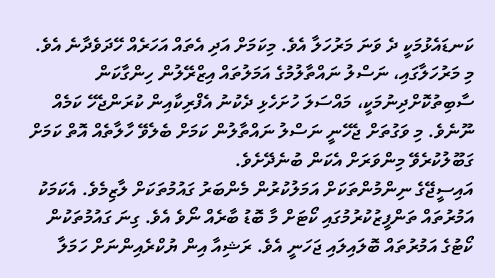ކަނޑައެޅުމަކީ ދެ ވަނަ މަރުހަލާ އެވެ. މިކަމަށް އަދި އެތައް އަހަރެއް ހޭދަވެދާނެ އެވެ.
މި މަރުހަލާގައި، ނަސްލު ނައްތާލުމުގެ އަމަލުތައް އިޒްރޭލުން ހިންގާކަން ސާބިތުކޮށްދިނުމަކީ، މައްސަލަ ހުށަހެޅި ދެކުނު އެފްރިކާއިން ކުރަންޖެހޭ ކަމެއް ނޫނެވެ. މި ވަގުތަށް ޖެހޭނީ ނަސްލު ނައްތާލުން ކަމަށް ބެލެވޭ ހާލާތެއް އޮތް ކަމަށް ގަބޫލުކުރެވޭ މިންވަރަށް އެކަން ބުނެދޭށެވެ.
އައިސީޖޭގެ ނިންމުންތަކަށް އަމަލުކުރުން މެންބަރު ގައުމުތަކަށް ލާޒިމެވެ. އެކަމަކު އަމުރުތައް ތަންފީޒުކުރުމުގައި ކޯޓަށް މާ ބޮޑު ބާރެއް ނޯވެ އެވެ. ގިނަ ގައުމުތަކުން ކޯޓުގެ އަމުރުތައް ބޮލައިލައި ޖަހަނީ އެވެ. ރަޝިއާ އިން ޔުކްރެއިންނަށް ހަމަލާ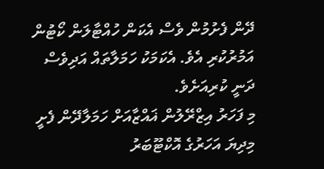ދޭން ފެށުމުން ވެސް އެކަން ހުއްޓާލަން ކޯޓުން އަމުރުކުރި އެވެ. އެކަމަކު ހަމަލާތައް އަދިވެސް ދަނީ ކުރިއަށެވެ.
މި ފަހަރު އިޒްރޭލުން ޣައްޒާއަށް ހަމަލާދޭން ފެށީ މިދިޔަ އަހަރުގެ އޮކްޓޫބަރު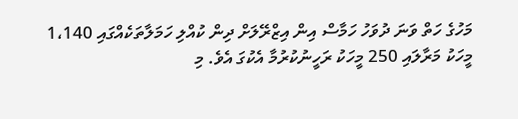މަހުގެ ހަތް ވަނަ ދުވަހު ހަމާސް އިން އިޒްރޭލަށް ދިން ކުއްލި ހަމަލާތަކެއްގައި 1،140 މީހަކު މަރާލައި 250 މީހަކު ރަހީނުކުރުމާ އެކުގަ އެވެ. މި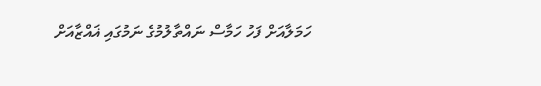ހަމަލާއަށް ފަހު ހަމާސް ނައްތާލުމުގެ ނަމުގައި ޣައްޒާއަށް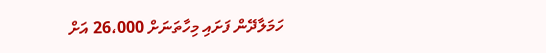ހަމަލާދޭން ފަށައި މިހާތަނަށް 26،000 އަށް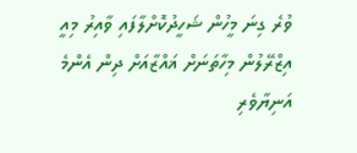ވުރެ ގިނަ މީހުން ޝަހީދުކޮށްލާފައި ވާއިރު މިއީ އިޒްރޭލުން މިހާތަނަށް ޣައްޒާއަށް ދިން އެންމެ އަނިޔާވެރި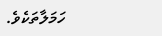ހަމަލާތަކެވެ.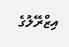އިޒްރޭލުގެ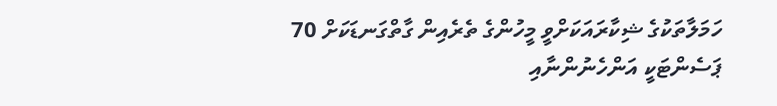ހަމަލާތަކުގެ ޝިކާރައަކަށްވީ މީހުންގެ ތެރެއިން ގާތްގަނޑަކަށް 70 ޕަސެންޓަކީ އަންހެނުންނާއި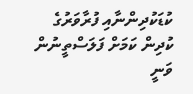ކުޑަކުދިންނާއި ފުރާވަރުގެ ކުދިން ކަމަށް ފަލަސްތީނުން ވަނީ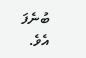ބުނެފަ އެވެ.